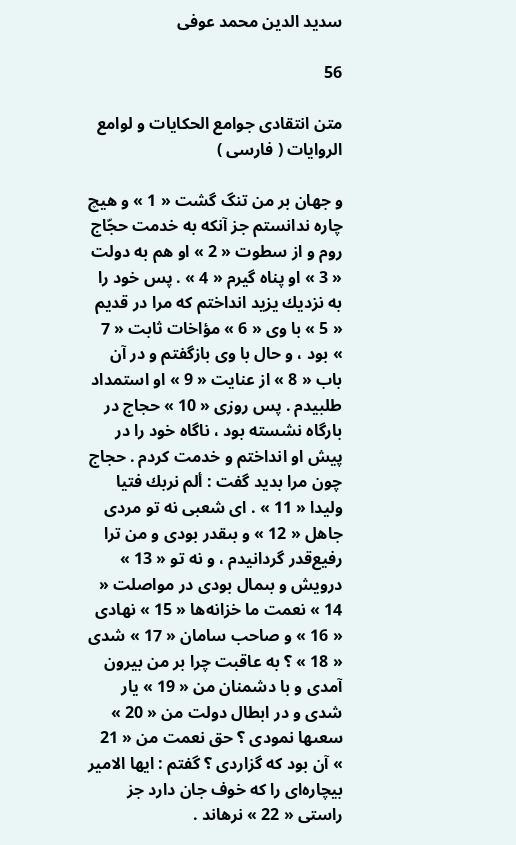سديد الدين محمد عوفى

56

متن انتقادى جوامع الحكايات و لوامع الروايات ( فارسى )

و جهان بر من تنگ گشت « 1 » و هيچ چاره ندانستم جز آنكه به خدمت حجّاج روم و از سطوت « 2 » او هم به دولت « 3 » او پناه گيرم « 4 » . پس خود را به نزديك يزيد انداختم كه مرا در قديم « 5 » با وى « 6 » مؤاخات ثابت « 7 » بود ، و حال با وى بازگفتم و در آن باب « 8 » از عنايت « 9 » او استمداد طلبيدم . پس روزى « 10 » حجاج در بارگاه نشسته بود ، ناگاه خود را در پيش او انداختم و خدمت كردم . حجاج چون مرا بديد گفت : ألم نربك فتيا وليدا « 11 » . اى شعبى نه تو مردى جاهل « 12 » و بىقدر بودى و من ترا رفيع‌قدر گردانيدم ، و نه تو « 13 » درويش و بىمال بودى در مواصلت « 14 » نعمت ما خزانه‌ها « 15 » نهادى « 16 » و صاحب سامان « 17 » شدى « 18 » ؟ به عاقبت چرا بر من بيرون آمدى و با دشمنان من « 19 » يار شدى و در ابطال دولت من « 20 » سعىها نمودى ؟ حق نعمت من « 21 » آن بود كه گزاردى ؟ گفتم : ايها الامير بيچاره‌اى را كه خوف جان دارد جز راستى « 22 » نرهاند .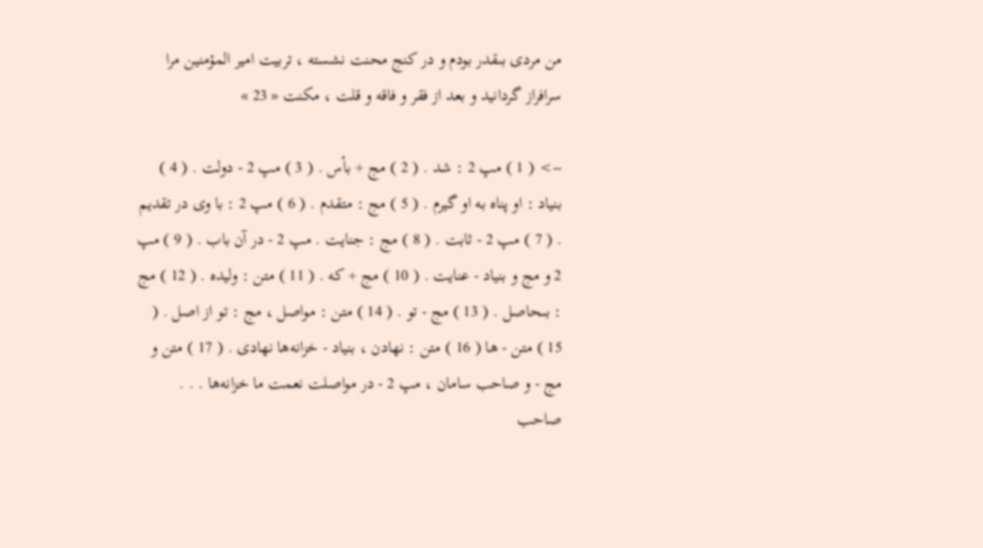من مردى بىقدر بودم و در كنج محنت نشسته ، تربيت امير المؤمنين مرا سرافراز گردانيد و بعد از فقر و فاقه و قلت ، مكنت « 23 »

--> ( 1 ) مپ 2 : شد . ( 2 ) مج + بأس . ( 3 ) مپ 2 - دولت . ( 4 ) بنياد : او پناه به او گيرم . ( 5 ) مج : متقدم . ( 6 ) مپ 2 : با وى در تقديم . ( 7 ) مپ 2 - ثابت . ( 8 ) مج : جنايت . مپ 2 - در آن باب . ( 9 ) مپ 2 و مج و بنياد - عنايت . ( 10 ) مج + كه . ( 11 ) متن : وليده . ( 12 ) مج : بىحاصل . ( 13 ) مج - تو . ( 14 ) متن : مواصل ، مج : تو از اصل . ( 15 ) متن - ها ( 16 ) متن : نهادن ، بنياد - خزانه‌ها نهادى . ( 17 ) متن و مج - و صاحب سامان ، مپ 2 - در مواصلت نعمت ما خزانه‌ها . . . صاحب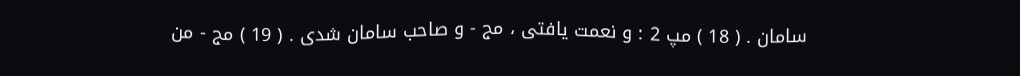سامان . ( 18 ) مپ 2 : و نعمت يافتى ، مج - و صاحب سامان شدى . ( 19 ) مج - من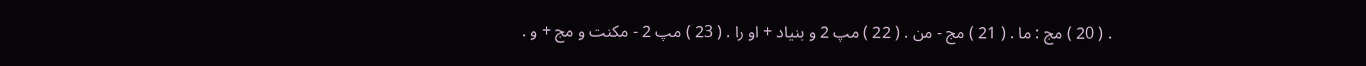. ( 20 ) مج : ما . ( 21 ) مج - من . ( 22 ) مپ 2 و بنياد + او را . ( 23 ) مپ 2 - مكنت و مج + و .